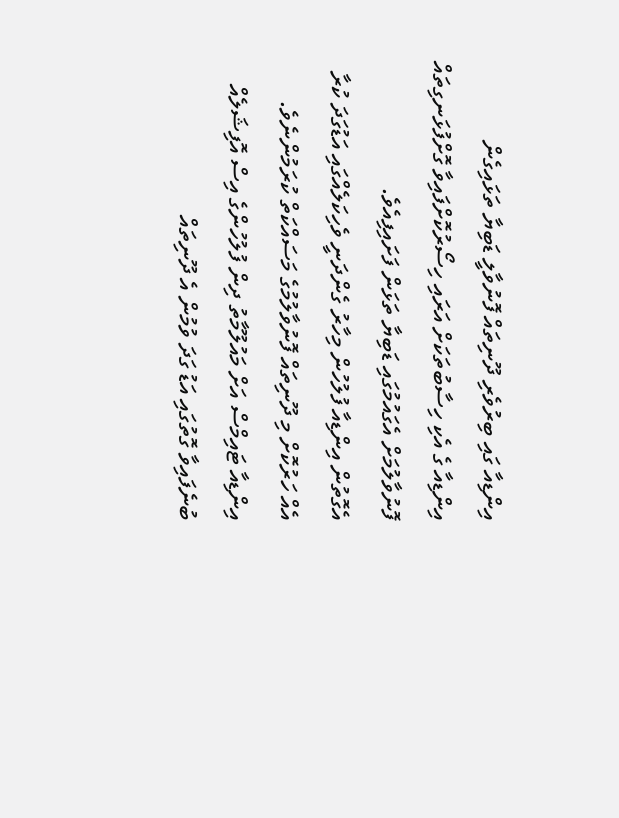އިންޑިއާ ގައި ބިރުވެރި ދޫނިތައް ފޮނުވާލީ ޑަބިޔާ ތަޅައިގެން
އިންޑިއާ ގެ އެކި ހިސާބުތަކަށް އަރައި ހިސޯރުކޮށްފައިވާ ގޮށްފުޅަނގިތައް ފޮނުވާލުމަށް އެގައުމުގައި ޑަބިޔާ ތަޅަން ފަށައިފިއެވެ.
އެގޮތުން އިންޑިއާ ފުލުހުން މިހާރު ގެންދަނީ ވެހިކަލެއްގައި އަޑުގަދަ ކުރާ އެއް ހަރުކޮށް މި ދޫނިތައް ފޮނުވާލުމުގެ މަސައްކަތް ކުރަމުންނެވެ.
އިންޑިއާ ޓައިމްސް އަށް މައުލޫމާތު ދިން ފުލުހުންގެ އިސް އޮފިޝަލެއް ބުނެފައިވާ ގޮތުގައި އަޑު ގަދަ ވުމުން އެ ދޫނިތައް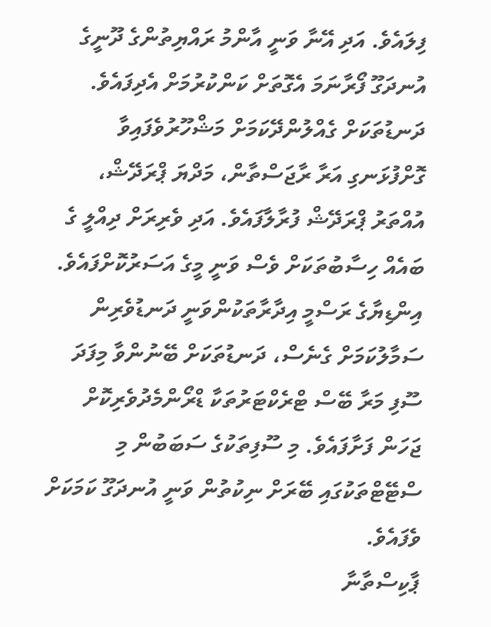ފިލައެވެ. އަދި އޭނާ ވަނީ އާންމު ރައްޔިތުންގެ ދޫނީގެ އުނދަގޫ ފޯރާނަމަ އެގޮތަށް ކަންކުރުމަށް އެދިފައެވެ.
ދަނޑުތަކަށް ގެއްލުންދޭކަމަށް މަޝްހޫރުވެފައިވާ ގޮށްފުޅަނގި އަރާ ރާޖަސްތާން، މަދްޔަ ޕްރަދޭޝް، އުއްތަރު ޕްރަދޭޝް ފުރާލާފައެވެ. އަދި ވެރިރަށް ދިއްލީ ގެ ބައެއް ހިސާބުތަކަށް ވެސް ވަނީ މީގެ އަސަރުކޮށްފައެވެ.
އިންޑިޔާގެ ރަސްމީ އިދާރާތަކުންވަނީ ދަނޑުވެރިން ސަމާލުކަމަށް ގެނެސް، ދަނޑުތަކަށް ބޭނުންވާ މިފަދަ ސޫފި މަރާ ބޭސް ޓްރެކްޓަރުތަކާ ޑްރޯންމެދުވެރިކޮށް ޖަހަން ފަށާފައެވެ. މި ސޫފިތަކުގެ ސަބަބުން މި ސްޓޭޓްތަކުގައި ބޭރަށް ނިކުތުން ވަނީ އުނދަގޫ ކަމަކަށް ވެފައެވެ.
ޕާކިސްތާނާ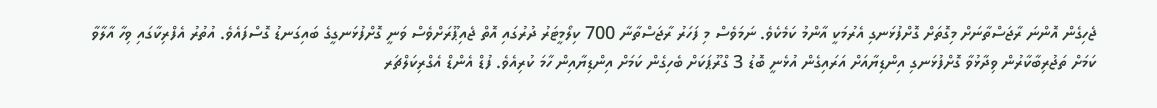ޖެހިގެން އޮންނަ ރާޖަސްތާނަށް މިގޮތަށް ގޮށްފުޅަނގި އެރުމަކީ އާންމު ކަމެކެވެ. ނަމަވެސް މި ފަހަރު ރާޖަސްތާނާ 700 ކިލޯމީޓަރު ދުރުގައި އޮތް ޖެއިޕޫރަށްވެސް ވަނީ ގޮށްފުޅަނގީގެ ބައިގަނޑު ގޮސްފައެވެ. އުތުރު އެފްރިކާގައި ވިހާ އާލާވާ ކަމަށް ތަޖުރިބާކާރުން ވިދާޅުވާ ގޮށްފުޅަނގި އިންޑިޔާއަށް އަރައިގެން އުޅެނީ ބޮޑު 3 ގްރޫޕަކަށް ބެހިގެން ކަމަށް އިންޑިޔާއިން ހާމަ ކުރިއެވެ. ފުޑް އެންޑް އެގްރިކަލްޗަރ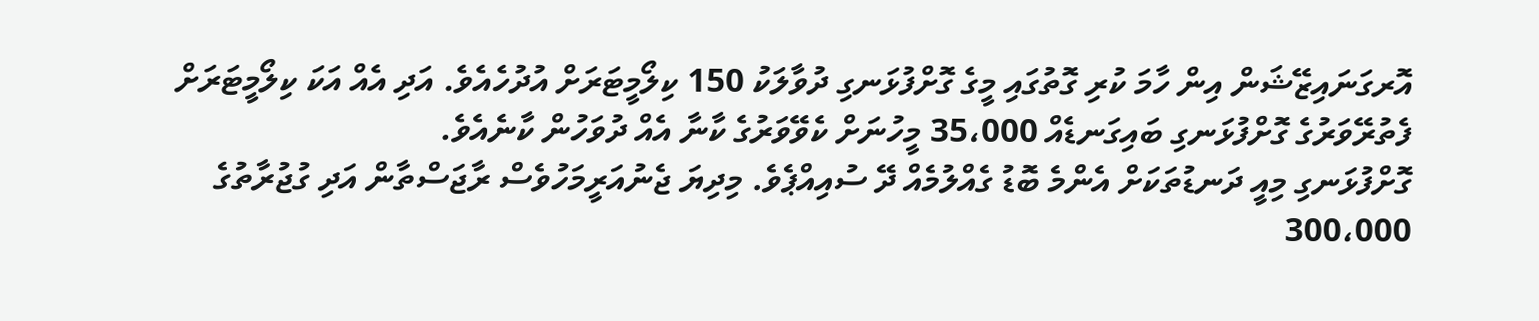އޮރގަނައިޒޭޝަން އިން ހާމަ ކުރި ގޮތުގައި މީގެ ގޮށްފުޅަނގި ދުވާލަކު 150 ކިލޯމީޓަރަށް އުދުހެއެވެ. އަދި އެއް އަކަ ކިލޯމީޓަރަށް ފެތުރޭވަރުގެ ގޮށްފުޅަނގި ބައިގަނޑެއް 35،000 މީހުނަށް ކެވޭވަރުގެ ކާނާ އެއް ދުވަހުން ކާނެއެވެ.
ގޮށްފުޅަނގި މިއީ ދަނޑުތަކަށް އެންމެ ބޮޑު ގެއްލުމެއް ދޭ ސުއިއްޕެވެ. މިދިޔަ ޖެނުއަރީމަހުވެސް ރާޖަސްތާން އަދި ގުޖުރާތުގެ 300،000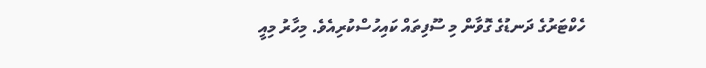ހެކްޓަރުގެ ދަނޑުގެ ގޮވާން މި ސޫފިތައް ކައިހުސްކުރިއެވެ. މިހާރު މިއީ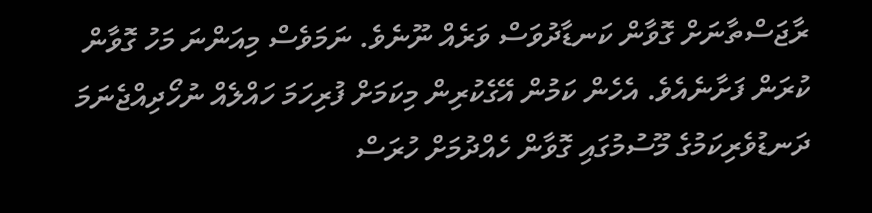ރާޖަސްތާނަށް ގޮވާން ކަނޑާދުވަސް ވަރެއް ނޫނެވެ. ނަމަވެސް މިއަންނަ މަހު ގޮވާން ކުރަން ފަށާނެއެވެ. އެހެން ކަމުން އޭގެކުރިން މިކަމަށް ފުރިހަމަ ހައްލެއް ނުހޯދިއްޖެނަމަ ދަނޑުވެރިކަމުގެ މޫސުމުގައި ގޮވާން ހެއްދުމަށް ހުރަސް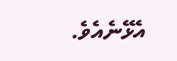އެޅޭނެއެވެ.